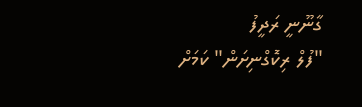ގާނޫނީ ރަދީފު
"ފުލް ރިކޮގްނިށަން" ކަމަށް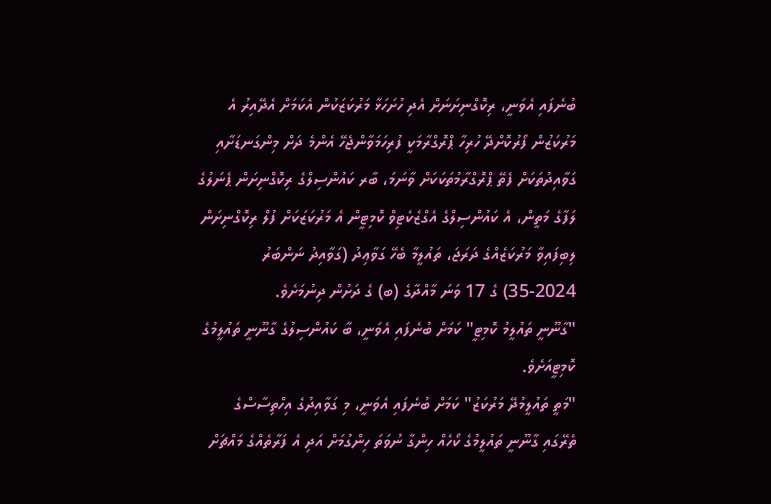ބުނެފައި އެވަނީ، ރިކޮގްނިށަނަށް އެދި ހުށަހަޅާ މަރުކަޒަކުން އެކަމަށް އެދޭއިރު އެ މަރުކަޒުން ފޯރުކޮށްދޭ ހުރިހާ ޕްރޮގްރާމަކީ ފުރިހަމަވާންޖެހޭ އެންމެ ދަށް މިންގަނޑަށާއި ގަވާއިދުތަކަށް ފެތޭ ޕްރޮގްރާމުތަކަކަށް ވާނަމަ، ބާރ ކައުންސިލްގެ ރިކޮގްނިށަން ޕެނަލުގެ ލަފާގެ މަތީން، އެ ކައުންސިލްގެ އެގްޒެކެޓިވް ކޮމިޓީން އެ މަރުކަޒަކަށް ފުލް ރިކޮގްނިށަން ލިބިފައިވާ މަރުކަޒެއްގެ ދަރަޖަ، ތައުލީމާ ބެހޭ ގަވާޢިދު (ގަވާއިދު ނަންބަރު 2024-35) ގެ 17 ވަނަ މާއްދާގެ (ބ) ގެ ދަށުން ދިނުމަށެވެ.
"ގާނޫނީ ތައުލީމު ކޮމިޓީ" ކަމަށް ބުނެފައި އެވަނީ، ބާ ކައުންސިލުގެ ގާނޫނީ ތައުލީމުގެ ކޮމިޓީއަށެވެ.
"މަތީ ތައުލީމުދޭ މަރުކަޒު" ކަމަށް ބުނެފައި އެވަނީ، މި ގަވާއިދުގެ އިހްތިސާސްގެ ތެރޭގައި ގާނޫނީ ތައުލީމުގެ ކޯހެއް ހިންގާ ނުވަތަ ހިންގުމަށް އަދި އެ ފަރާތެއްގެ މައްޗަށް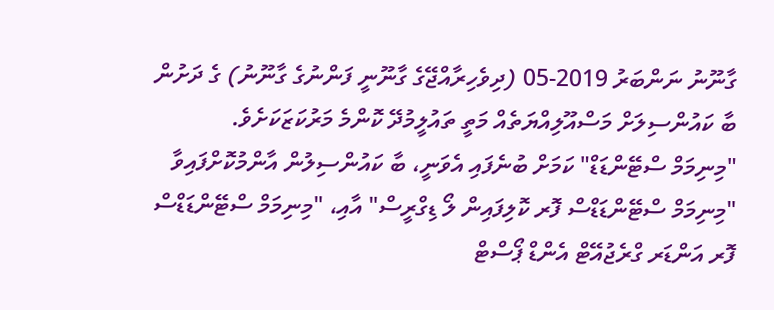ގާނޫނު ނަންބަރު 2019-05 (ދިވެހިރާއްޖޭގެ ގާނޫނީ ފަންނުގެ ގާނޫނު) ގެ ދަށުން ބާ ކައުންސިލަށް މަސްއޫލިއްޔަތެއް މަތީ ތައުލީމުދޭ ކޮންމެ މަރުކަޒަކަށެވެ.
"މިނިމަމް ސްޓޭންޑަޑް" ކަމަށް ބުނެފައި އެވަނީ، ބާ ކައުންސިލުން އާންމުކޮށްފައިވާ "މިނިމަމް ސްޓޭންޑަޑްސް ފޮރ ކޮލިފައިން ލޯ ޑިގްރީސް" އާއި، "މިނިމަމް ސްޓޭންޑަޑްސް ފޮރ އަންޑަރ ގްރެޖުއޭޓް އެންޑް ޕޯސްޓް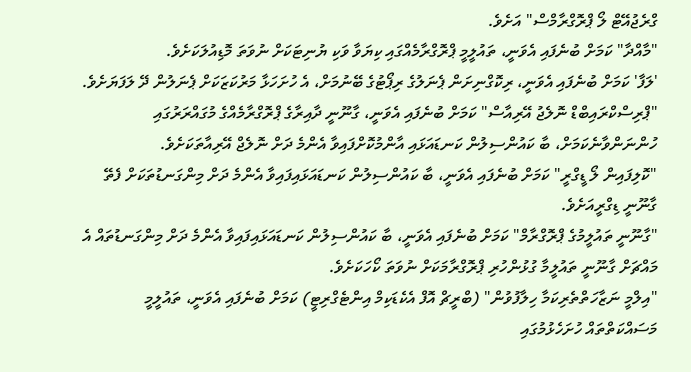ގްރެޖުއޭޓް ލޯ ޕްރޮގްރާމްސް" އަށެވެ.
"މާއްދާ" ކަމަށް ބުނެފައި އެވަނީ، ތައުލީމީ ޕްރޮގްރާމެއްގައި ކިޔަވާ ވަކި ޔުނިޓަކަށް ނުވަތަ މޮޑިއުލަކަށެވެ.
'ލަފާ' ކަމަށް ބުނެފައި އެވަނީ، ރިކޮގްނިށަން ޕެނަލުގެ ރިޕޯޓުގެ ބޭނުމަށް، އެ ހުށަހަޅާ މަރުކަޒަކަށް ޕެނަލުން ދޭ ލަފަޔަށެވެ.
"ޕްރިސްކްރައިބްޑް ނޮލެޖު އޭރިއާސް" ކަމަށް ބުނެފައި އެވަނީ، ގާނޫނީ ދާއިރާގެ ޕްރޮގްރާމެއްގެ މުގައްރަރުގައި ހުންނަންވާނެކަމަށް، ބާ ކައުންސިލުން ކަނޑައަޅައި އާންމުކޮށްފައިވާ އެންމެ ދަށް ނޮލެޖް އޭރިއާތަކަށެވެ.
"ކޮލިފައިން ލޯ ޑީގްރީ" ކަމަށް ބުނެފައި އެވަނީ، ބާ ކައުންސިލުން ކަނޑައަޅައިފައިވާ އެންމެ ދަށް މިންގަނޑުތަކަށް ފެތޭ ގާނޫނީ ޑިގްރީއަށެވެ.
"ގާނޫނީ ތައުލީމުގެ ޕްރޮގްރާމް" ކަމަށް ބުނެފައި އެވަނީ، ބާ ކައުންސިލުން ކަނޑައަޅައިފައިވާ އެންމެ ދަށް މިންގަނޑުތައް އެ މައްޗަށް ގާނޫނީ ތައުލީމާ ގުޅުންހުރި ޕްރޮގްރާމަކަށް ނުވަތަ ކޯހަކަށެވެ.
"އިލްމީ ނަޒާހަތްތެރިކަމާ ހިލާފުވުން" (ބްރީޗް އޮފް އެކެޑަކިމް އިންޓެގްރިޓީ) ކަމަށް ބުނެފައި އެވަނީ، ތައުލީމީ މަސައްކަތްތައް ހުށަހެޅުމުގައި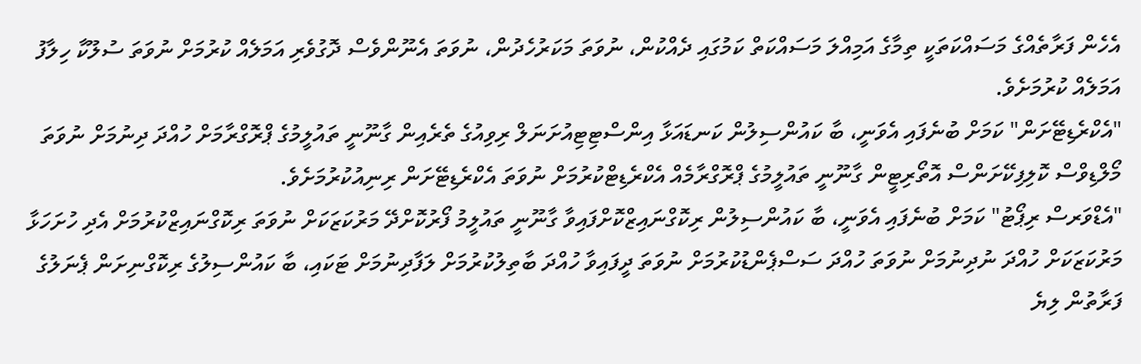އެހެން ފަރާތެއްގެ މަސައްކަތަކީ ތިމާގެ އަމިއްލަ މަސައްކަތް ކަމުގައި ދެއްކުން، ނުވަތަ މަކަރުހެދުން، ނުވަތަ އެނޫންވެސް ދޮގުވެރި އަމަލެއް ކުރުމަށް ނުވަތަ ސުލޫކާ ހިލާފު އަމަލެއް ކުރުމަށެވެ.
"އެކްރެޑިޓޭށަން" ކަމަށް ބުނެފައި އެވަނީ، ބާ ކައުންސިލުން ކަނޑައަޅާ އިންސްޓިޓިއުށަނަލް ރިވިއުގެ ތެރެއިން ގާނޫނީ ތައުލީމުގެ ޕްރޮގްރާމަށް ހުއްދަ ދިނުމަށް ނުވަތަ މޯލްޑިވްސް ކޮލިފިކޭށަންސް އޮތޯރިޓީން ގާނޫނީ ތައުލީމުގެ ޕްރޮގްރާމެއް އެކްރެޑިޓްކުރުމަށް ނުވަތަ އެކްރެޑިޓޭށަން ރިނިއުކުރުމަށެވެ.
"އެޑްވަރސް ރިޕޯޓު" ކަމަށް ބުނެފައި އެވަނީ، ބާ ކައުންސިލުން ރިކޮގްނައިޒްކޮށްފައިވާ ގާނޫނީ ތައުލީމު ފޯރުކޮށްދޭ މަރުކަޒަކަށް ނުވަތަ ރިކޮގްނައިޒްކުރުމަށް އެދި ހުށަހަޅާ މަރުކަޒަކަށް ހުއްދަ ނުދިނުމަށް ނުވަތަ ހުއްދަ ސަސްޕެންޑުކުރުމަށް ނުވަތަ ދީފައިވާ ހުއްދަ ބާތިލުކުރުމަށް ލަފާދިނުމަށް ޓަކައި، ބާ ކައުންސިލުގެ ރިކޮގްނިށަން ޕެނަލުގެ ފަރާތުން ލިޔެ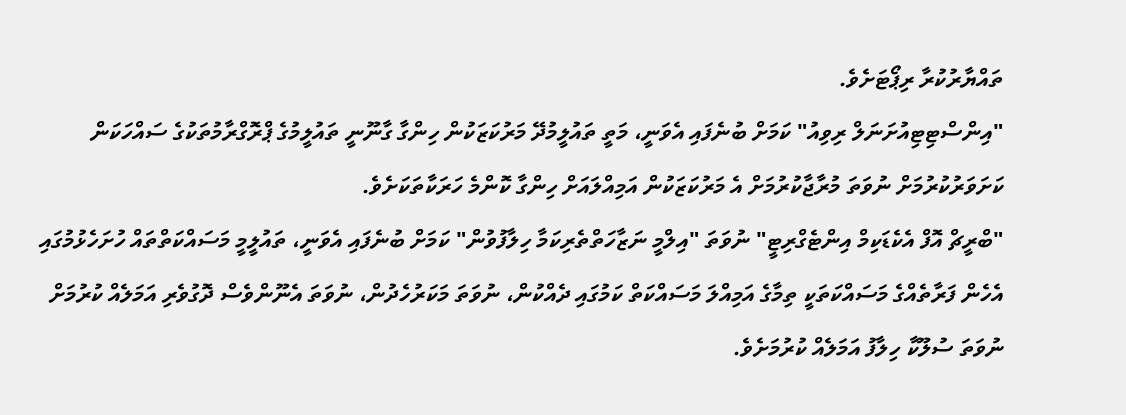ތައްޔާރުކުރާ ރިޕޯޓަށެވެ.
"އިންސްޓިޓިއުށަނަލް ރިވިއު" ކަމަށް ބުނެފައި އެވަނީ، މަތީ ތައުލީމުދޭ މަރުކަޒަކުން ހިންގާ ގާނޫނީ ތައުލީމުގެ ޕްރޮގްރާމުތަކުގެ ސައްހަކަން ކަށަވަރުކުރުމަށް ނުވަތަ މުރާޖާކުރުމަށް އެ މަރުކަޒަކުން އަމިއްލައަށް ހިންގާ ކޮންމެ ހަރަކާތަކަށެވެ.
"ބްރީޗް އޮފް އެކެޑަކިމް އިންޓެގްރިޓީ" ނުވަތަ "އިލްމީ ނަޒާހަތްތެރިކަމާ ހިލާފުވުން" ކަމަށް ބުނެފައި އެވަނީ، ތައުލީމީ މަސައްކަތްތައް ހުށަހެޅުމުގައި އެހެން ފަރާތެއްގެ މަސައްކަތަކީ ތިމާގެ އަމިއްލަ މަސައްކަތް ކަމުގައި ދެއްކުން، ނުވަތަ މަކަރުހެދުން، ނުވަތަ އެނޫންވެސް ދޮގުވެރި އަމަލެއް ކުރުމަށް ނުވަތަ ސުލޫކާ ހިލާފު އަމަލެއް ކުރުމަށެވެ.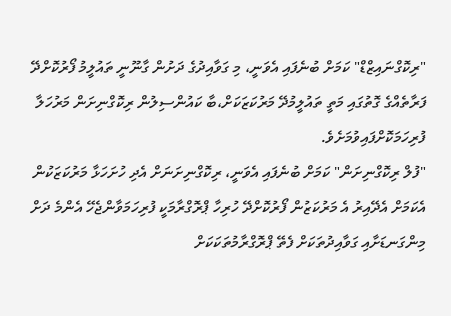"ރިކޮގްނައިޒްޑް" ކަމަށް ބުނެފައި އެވަނީ، މި ގަވާއިދުގެ ދަށުން ގާނޫނީ ތައުލީމު ފޯރުކޮށްދޭ ފަރާތެއްގެ ގޮތުގައި މަތީ ތައުލީމުދޭ މަރުކަޒަކަށް،ބާ ކައުންސިލުން ރިކޮގްނިށަން މަރުހަލާ ފުރިހަމަކޮށްފައިވުމަށެވެ.
"ފުލް ރިކޮގްނިށަން" ކަމަށް ބުނެފައި އެވަނީ، ރިކޮގްނިށަނަށް އެދި ހުށަހަޅާ މަރުކަޒަކުން އެކަމަށް އެދޭއިރު އެ މަރުކަޒުން ފޯރުކޮށްދޭ ހުރިހާ ޕްރޮގްރާމަކީ ފުރިހަމަވާންޖެހޭ އެންމެ ދަށް މިންގަނޑަށާއި ގަވާއިދުތަކަށް ފެތޭ ޕްރޮގްރާމުތަކަކަށް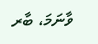ވާނަމަ، ބާރ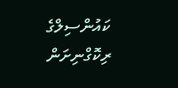ކައުންސިލްގެ ރިކޮގްނިށަން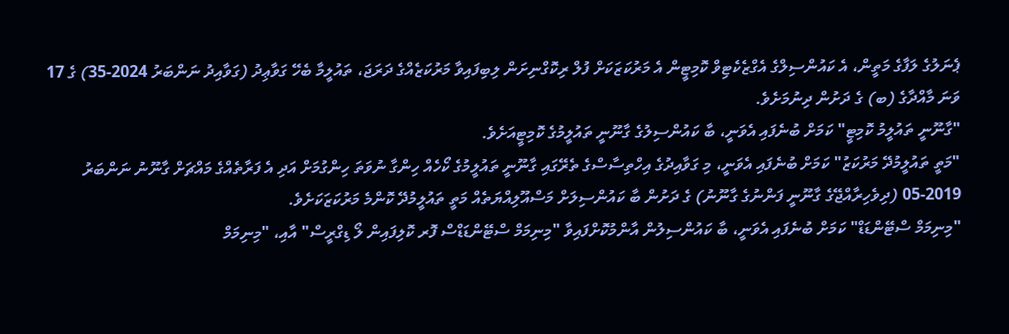ޕެނަލުގެ ލަފާގެ މަތީން، އެ ކައުންސިލްގެ އެގްޒެކެޓިވް ކޮމިޓީން އެ މަރުކަޒަކަށް ފުލް ރިކޮގްނިށަން ލިބިފައިވާ މަރުކަޒެއްގެ ދަރަޖަ، ތައުލީމާ ބެހޭ ގަވާޢިދު (ގަވާއިދު ނަންބަރު 2024-35) ގެ 17 ވަނަ މާއްދާގެ (ބ) ގެ ދަށުން ދިނުމަށެވެ.
"ގާނޫނީ ތައުލީމު ކޮމިޓީ" ކަމަށް ބުނެފައި އެވަނީ، ބާ ކައުންސިލުގެ ގާނޫނީ ތައުލީމުގެ ކޮމިޓީއަށެވެ.
"މަތީ ތައުލީމުދޭ މަރުކަޒު" ކަމަށް ބުނެފައި އެވަނީ، މި ގަވާއިދުގެ އިހްތިސާސްގެ ތެރޭގައި ގާނޫނީ ތައުލީމުގެ ކޯހެއް ހިންގާ ނުވަތަ ހިންގުމަށް އަދި އެ ފަރާތެއްގެ މައްޗަށް ގާނޫނު ނަންބަރު 2019-05 (ދިވެހިރާއްޖޭގެ ގާނޫނީ ފަންނުގެ ގާނޫނު) ގެ ދަށުން ބާ ކައުންސިލަށް މަސްއޫލިއްޔަތެއް މަތީ ތައުލީމުދޭ ކޮންމެ މަރުކަޒަކަށެވެ.
"މިނިމަމް ސްޓޭންޑަޑް" ކަމަށް ބުނެފައި އެވަނީ، ބާ ކައުންސިލުން އާންމުކޮށްފައިވާ "މިނިމަމް ސްޓޭންޑަޑްސް ފޮރ ކޮލިފައިން ލޯ ޑިގްރީސް" އާއި، "މިނިމަމް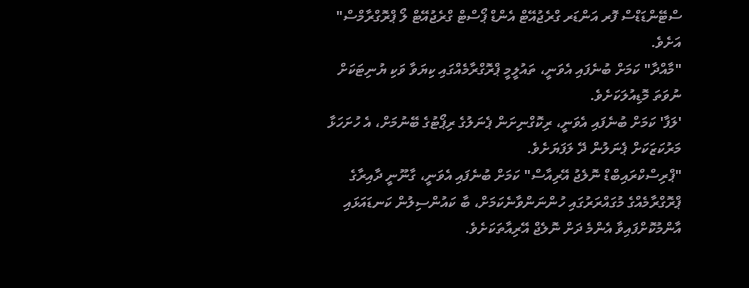ސްޓޭންޑަޑްސް ފޮރ އަންޑަރ ގްރެޖުއޭޓް އެންޑް ޕޯސްޓް ގްރެޖުއޭޓް ލޯ ޕްރޮގްރާމްސް" އަށެވެ.
"މާއްދާ" ކަމަށް ބުނެފައި އެވަނީ، ތައުލީމީ ޕްރޮގްރާމެއްގައި ކިޔަވާ ވަކި ޔުނިޓަކަށް ނުވަތަ މޮޑިއުލަކަށެވެ.
'ލަފާ' ކަމަށް ބުނެފައި އެވަނީ، ރިކޮގްނިށަން ޕެނަލުގެ ރިޕޯޓުގެ ބޭނުމަށް، އެ ހުށަހަޅާ މަރުކަޒަކަށް ޕެނަލުން ދޭ ލަފަޔަށެވެ.
"ޕްރިސްކްރައިބްޑް ނޮލެޖު އޭރިއާސް" ކަމަށް ބުނެފައި އެވަނީ، ގާނޫނީ ދާއިރާގެ ޕްރޮގްރާމެއްގެ މުގައްރަރުގައި ހުންނަންވާނެކަމަށް، ބާ ކައުންސިލުން ކަނޑައަޅައި އާންމުކޮށްފައިވާ އެންމެ ދަށް ނޮލެޖް އޭރިއާތަކަށެވެ.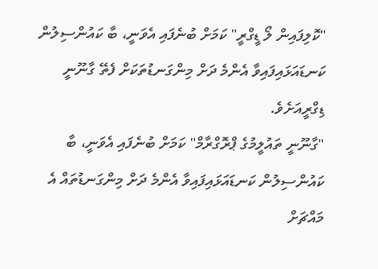"ކޮލިފައިން ލޯ ޑީގްރީ" ކަމަށް ބުނެފައި އެވަނީ، ބާ ކައުންސިލުން ކަނޑައަޅައިފައިވާ އެންމެ ދަށް މިންގަނޑުތަކަށް ފެތޭ ގާނޫނީ ޑިގްރީއަށެވެ.
"ގާނޫނީ ތައުލީމުގެ ޕްރޮގްރާމް" ކަމަށް ބުނެފައި އެވަނީ، ބާ ކައުންސިލުން ކަނޑައަޅައިފައިވާ އެންމެ ދަށް މިންގަނޑުތައް އެ މައްޗަށް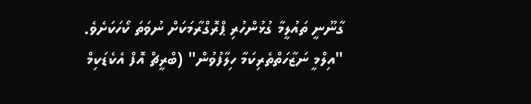ގާނޫނީ ތައުލީމާ ގުޅުންހުރި ޕްރޮގްރާމަކަށް ނުވަތަ ކޯހަކަށެވެ.
"އިލްމީ ނަޒާހަތްތެރިކަމާ ހިލާފުވުން" (ބްރީޗް އޮފް އެކެޑަކިމް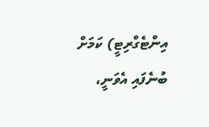އިންޓެގްރިޓީ) ކަމަށް ބުނެފައި އެވަނީ،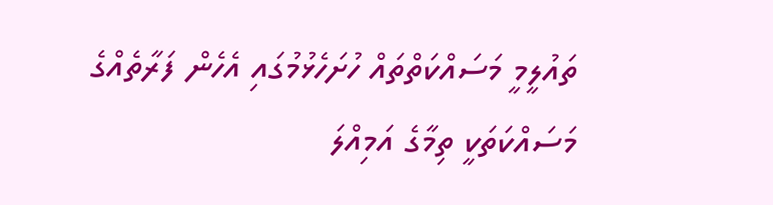ތައުލީމީ މަސައްކަތްތައް ހުށަހެޅުމުގައި އެހެން ފަރާތެއްގެ މަސައްކަތަކީ ތިމާގެ އަމިއްލަ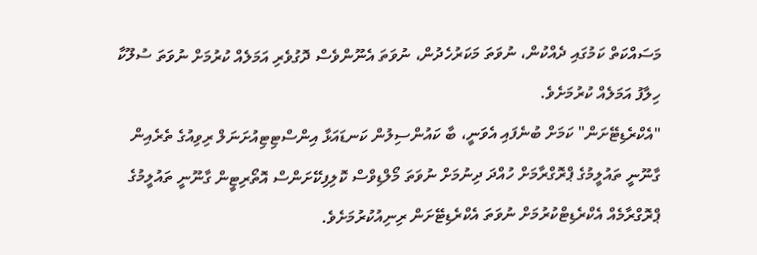މަސައްކަތް ކަމުގައި ދެއްކުން، ނުވަތަ މަކަރުހެދުން، ނުވަތަ އެނޫންވެސް ދޮގުވެރި އަމަލެއް ކުރުމަށް ނުވަތަ ސުލޫކާ ހިލާފު އަމަލެއް ކުރުމަށެވެ.
"އެކްރެޑިޓޭށަން" ކަމަށް ބުނެފައި އެވަނީ، ބާ ކައުންސިލުން ކަނޑައަޅާ އިންސްޓިޓިއުށަނަލް ރިވިއުގެ ތެރެއިން ގާނޫނީ ތައުލީމުގެ ޕްރޮގްރާމަށް ހުއްދަ ދިނުމަށް ނުވަތަ މޯލްޑިވްސް ކޮލިފިކޭށަންސް އޮތޯރިޓީން ގާނޫނީ ތައުލީމުގެ ޕްރޮގްރާމެއް އެކްރެޑިޓްކުރުމަށް ނުވަތަ އެކްރެޑިޓޭށަން ރިނިއުކުރުމަށެވެ.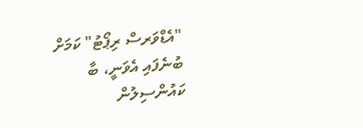"އެޑްވަރސް ރިޕޯޓު" ކަމަށް ބުނެފައި އެވަނީ، ބާ ކައުންސިލުން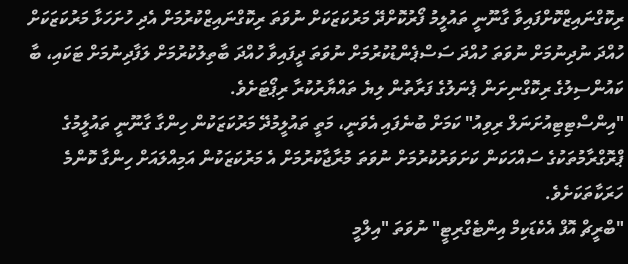ރިކޮގްނައިޒްކޮށްފައިވާ ގާނޫނީ ތައުލީމު ފޯރުކޮށްދޭ މަރުކަޒަކަށް ނުވަތަ ރިކޮގްނައިޒްކުރުމަށް އެދި ހުށަހަޅާ މަރުކަޒަކަށް ހުއްދަ ނުދިނުމަށް ނުވަތަ ހުއްދަ ސަސްޕެންޑުކުރުމަށް ނުވަތަ ދީފައިވާ ހުއްދަ ބާތިލުކުރުމަށް ލަފާދިނުމަށް ޓަކައި، ބާ ކައުންސިލުގެ ރިކޮގްނިށަން ޕެނަލުގެ ފަރާތުން ލިޔެ ތައްޔާރުކުރާ ރިޕޯޓަށެވެ.
"އިންސްޓިޓިއުށަނަލް ރިވިއު" ކަމަށް ބުނެފައި އެވަނީ، މަތީ ތައުލީމުދޭ މަރުކަޒަކުން ހިންގާ ގާނޫނީ ތައުލީމުގެ ޕްރޮގްރާމުތަކުގެ ސައްހަކަން ކަށަވަރުކުރުމަށް ނުވަތަ މުރާޖާކުރުމަށް އެ މަރުކަޒަކުން އަމިއްލައަށް ހިންގާ ކޮންމެ ހަރަކާތަކަށެވެ.
"ބްރީޗް އޮފް އެކެޑަކިމް އިންޓެގްރިޓީ" ނުވަތަ "އިލްމީ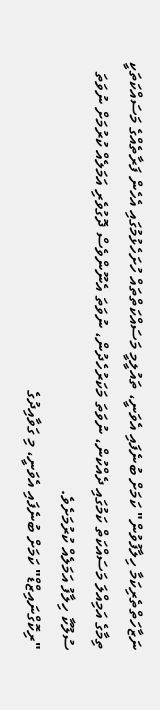ނަޒާހަތްތެރިކަމާ ހިލާފުވުން" ކަމަށް ބުނެފައި އެވަނީ، ތައުލީމީ މަސައްކަތްތައް ހުށަހެޅުމުގައި އެހެން ފަރާތެއްގެ މަސައްކަތަކީ ތިމާގެ އަމިއްލަ މަސައްކަތް ކަމުގައި ދެއްކުން، ނުވަތަ މަކަރުހެދުން، ނުވަތަ އެނޫންވެސް ދޮގުވެރި އަމަލެއް ކުރުމަށް ނުވަތަ ސުލޫކާ ހިލާފު އަމަލެއް ކުރުމަށެވެ.
"ރިކޮގްނައިޒްޑް" ކަމަށް ބުނެފައި އެވަނީ، މި ގަވާއިދުގެ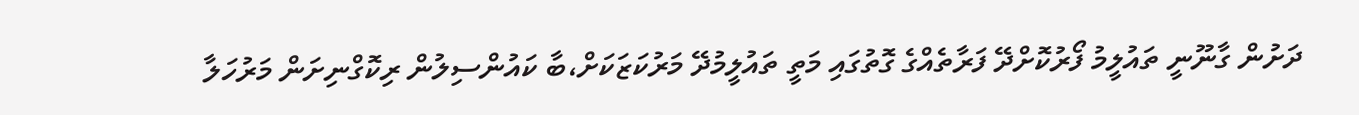ދަށުން ގާނޫނީ ތައުލީމު ފޯރުކޮށްދޭ ފަރާތެއްގެ ގޮތުގައި މަތީ ތައުލީމުދޭ މަރުކަޒަކަށް،ބާ ކައުންސިލުން ރިކޮގްނިށަން މަރުހަލާ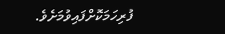ފުރިހަމަކޮށްފައިވުމަށެވެ.